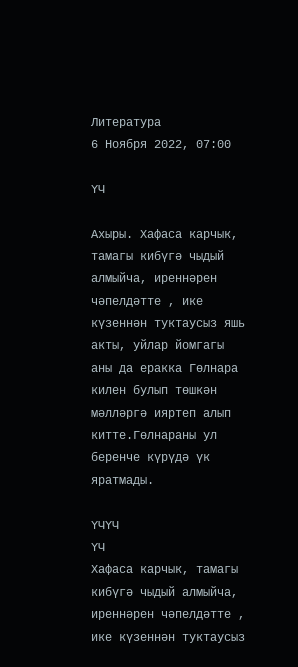Литература
6 Ноября 2022, 07:00

ҮЧ

Ахыры. Хафаса карчык, тамагы кибүгә чыдый алмыйча, иреннәрен чәпелдәтте , ике күзеннән туктаусыз яшь акты, уйлар йомгагы аны да еракка Гөлнара килен булып төшкән мәлләргә ияртеп алып китте.Гөлнараны ул беренче күрүдә үк яратмады.

ҮЧҮЧ
ҮЧ
Хафаса карчык, тамагы кибүгә чыдый алмыйча, иреннәрен чәпелдәтте , ике күзеннән туктаусыз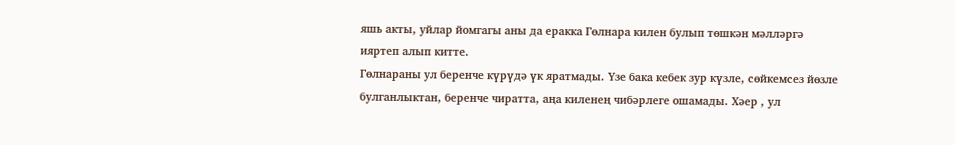яшь акты, уйлар йомгагы аны да еракка Гөлнара килен булып төшкән мәлләргә ияртеп алып китте.
Гөлнараны ул беренче күрүдә үк яратмады. Үзе бака кебек зур күзле, сөйкемсез йөзле булганлыктан, беренче чиратта, аңа киленең чибәрлеге ошамады. Хәер , ул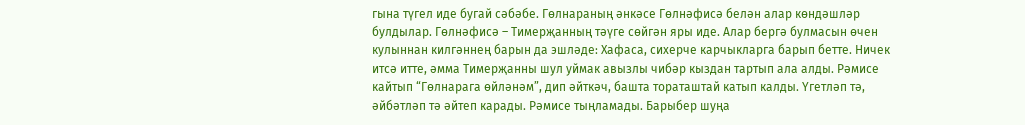гына түгел иде бугай сәбәбе. Гөлнараның әнкәсе Гөлнәфисә белән алар көндәшләр булдылар. Гөлнәфисә – Тимерҗанның тәүге сөйгән яры иде. Алар бергә булмасын өчен кулыннан килгәннең барын да эшләде: Хафаса, сихерче карчыкларга барып бетте. Ничек итсә итте, әмма Тимерҗанны шул уймак авызлы чибәр кыздан тартып ала алды. Рәмисе кайтып “Гөлнарага өйләнәм”, дип әйткәч, башта тораташтай катып калды. Үгетләп тә, әйбәтләп тә әйтеп карады. Рәмисе тыңламады. Барыбер шуңа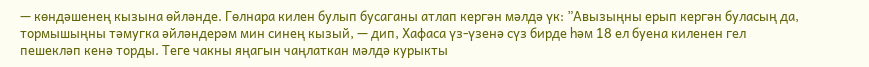— көндәшенең кызына өйләнде. Гөлнара килен булып бусаганы атлап кергән мәлдә үк: ”Авызыңны ерып кергән буласың да, тормышыңны тәмугка әйләндерәм мин синең кызый, — дип, Хафаса үз-үзенә сүз бирде һәм 18 ел буена киленен гел пешекләп кенә торды. Теге чакны яңагын чаңлаткан мәлдә курыкты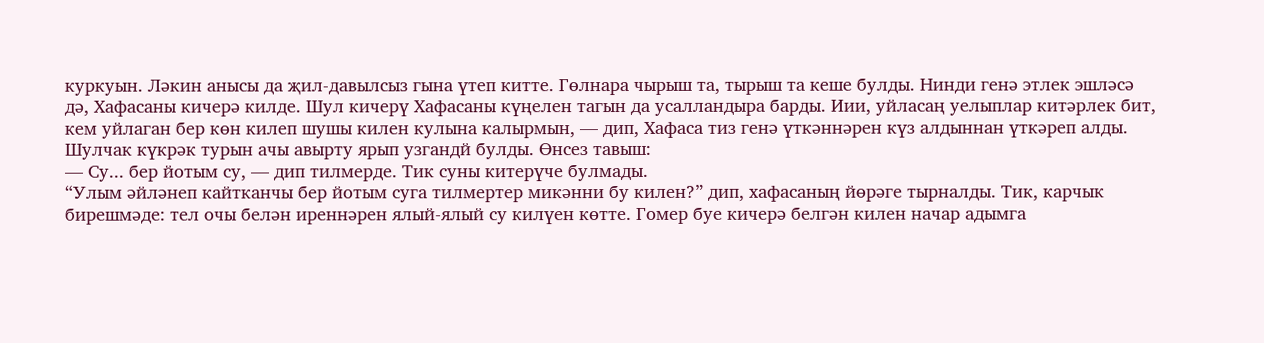куркуын. Ләкин анысы да җил-давылсыз гына үтеп китте. Гөлнара чырыш та, тырыш та кеше булды. Нинди генә этлек эшләсә дә, Хафасаны кичерә килде. Шул кичерү Хафасаны күңелен тагын да усалландыра барды. Иии, уйласаң уелыплар китәрлек бит, кем уйлаган бер көн килеп шушы килен кулына калырмын, — дип, Хафаса тиз генә үткәннәрен күз алдыннан үткәреп алды.
Шулчак күкрәк турын ачы авырту ярып узгандй булды. Өнсез тавыш:
— Су... бер йотым су, — дип тилмерде. Тик суны китерүче булмады.
“Улым әйләнеп кайтканчы бер йотым суга тилмертер микәнни бу килен?” дип, хафасаның йөрәге тырналды. Тик, карчык бирешмәде: тел очы белән иреннәрен ялый-ялый су килүен көтте. Гомер буе кичерә белгән килен начар адымга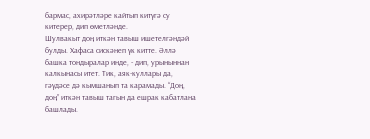бармас, ахирәтләре кайтып китүгә су китерер, дип өметләнде.
Шулвакыт доң иткән тавыш ишетелгәндәй булды. Хафаса сискәнеп үк китте. Әллә башка тондыралар инде, - дип, урыныннан калкынасы итет. Тик, аяк-куллары да, гәүдәсе дә кымшанып та карамады. “Доң, доң” иткән тавыш тагын да ешрак кабатлана башлады.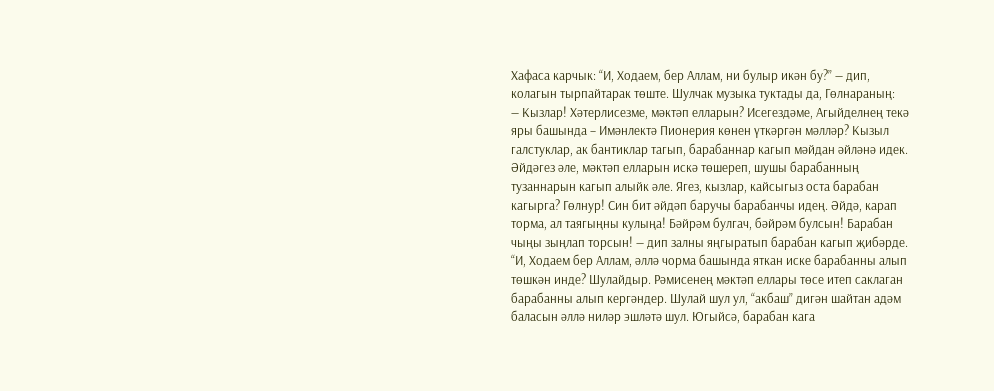Хафаса карчык: “И, Ходаем, бер Аллам, ни булыр икән бу?” — дип, колагын тырпайтарак төште. Шулчак музыка туктады да, Гөлнараның:
— Кызлар! Хәтерлисезме, мәктәп елларын? Исегездәме, Агыйделнең текә яры башында – Имәнлектә Пионерия көнен үткәргән мәлләр? Кызыл галстуклар, ак бантиклар тагып, барабаннар кагып мәйдан әйләнә идек. Әйдәгез әле, мәктәп елларын искә төшереп, шушы барабанның тузаннарын кагып алыйк әле. Ягез, кызлар, кайсыгыз оста барабан кагырга? Гөлнур! Син бит әйдәп баручы барабанчы идең. Әйдә, карап торма, ал таягыңны кулыңа! Бәйрәм булгач, бәйрәм булсын! Барабан чыңы зыңлап торсын! — дип залны яңгыратып барабан кагып җибәрде.
“И, Ходаем бер Аллам, әллә чорма башында яткан иске барабанны алып төшкән инде? Шулайдыр. Рәмисенең мәктәп еллары төсе итеп саклаган барабанны алып кергәндер. Шулай шул ул, “акбаш” дигән шайтан адәм баласын әллә ниләр эшләтә шул. Югыйсә, барабан кага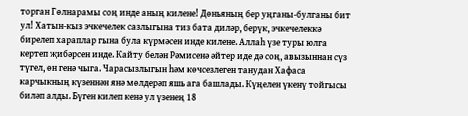торган Гөлнарамы соң инде аның килене! Дөньяның бер уңганы-булганы бит ул! Хатын-кыз эчкечелек сазлыгына тиз бата диләр, берүк, эчкечелеккә бирелеп хараплар гына була күрмәсен инде килене. Аллаһ үзе туры юлга кертеп җибәрсен инде. Кайту белән Рәмисенә әйтер иде дә соң, авызыннан сүз түгел, өн генә чыга. Чарасызлыгын һәм көчсезлеген танудан Хафаса карчыкның күзеннән янә мөлдерәп яшь ага башлады. Күңелен үкенү тойгысы биләп алды. Бүген килеп кенә ул үзенең 18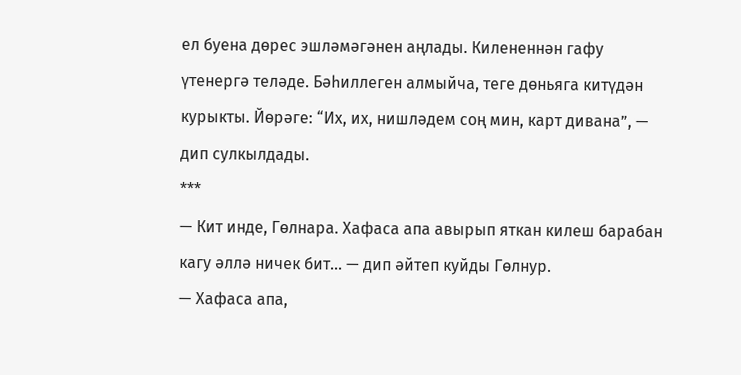ел буена дөрес эшләмәгәнен аңлады. Килененнән гафу үтенергә теләде. Бәһиллеген алмыйча, теге дөньяга китүдән курыкты. Йөрәге: “Их, их, нишләдем соң мин, карт дивана”, — дип сулкылдады.
***
— Кит инде, Гөлнара. Хафаса апа авырып яткан килеш барабан кагу әллә ничек бит... — дип әйтеп куйды Гөлнур.
— Хафаса апа,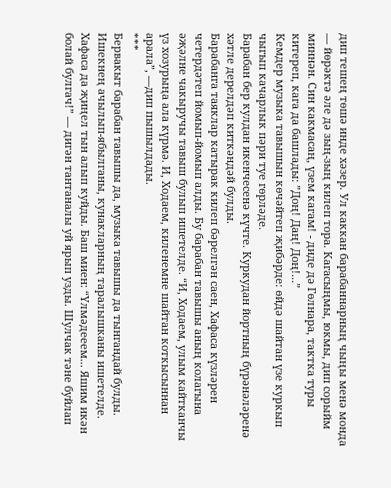дип тешең төшә инде хәзер. Ул каккан барабаннарның чыңы менә монда — йөрәктә әле дә зың-зың килеп тора. Кагасыңмы, юкмы, дип сорыйм миннән. Син какмасаң, үзем кагам! - диде дә Гөлнара, тактка туры китереп, кага да башлады: ”Доң! Даң! Доң!...”
Кемдер музыка тавышын көчәйтеп җибәрде: өйдә шайтан үзе куркып чыгып качарлык пәри туе гөрләде.
Барабан бер кулдан икенчесенә күчте. Куркудан йортның бүрәнәләренә хәтле дерелдәп киткәндәй булды.
Барабанга таяклар катырак килеп бәрелгән саен, Хафаса күзләрен четердәтеп йомып-йомып алды. Бу барабан тавышы аның колагына әҗәлне чакыручы тавыш булып ишетелде. “И, Ходаем, улым кайтканчы үз хозурыңа ала күрмә. И, Ходаем, киленемне шайтан коткысыннан арала”, —дип пышылдады.
***
Бервакыт барабан тавышы да, музыка тавышы да тынгандай булды. Ишекнең ачылып-ябылганы, кунакларның таралышканы ишетелде. Хафаса да җиңел тын алып куйды. Баш миен: “Үлмәдееем... Яшим икән болай булгач!” — дигән тантаналы уй ярып узды. Шулчак тәне буйлап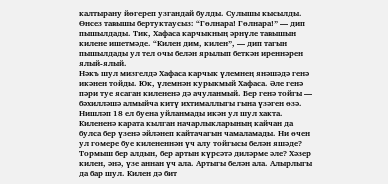калтырану йөгереп узгандай булды. Сулышы кысылды. Өнсез тавышы бертуктаусыз: “Гөлнара! Гөлнара!” — дип пышылдады. Тик, Хафаса карчыкның әрнүле тавышын килене ишетмәде. “Килен дим, килен”, — дип тагын пышылдады ул тел очы белән ярылып беткән иреннәрен ялый-ялый.
Нәкъ шул мизгелдә Хафаса карчык үлемнең янәшәдә генә икәнен тойды. Юк, үлемнән курыкмый Хафаса. Әле генә пәри туе ясаган килененә дә ачуланмый. Бер генә тойгы — бәхилләшә алмыйча китү ихтималлыгы гына үзәген өзә. Нишләп 18 ел буена уйланмады икән ул шул хакта. Килененә карата кылган начарлыкларының кайчан да булса бер үзенә әйләнеп кайтачагын чамаламады. Ни өчен ул гомере буе килененнән үч алу тойгысы белән яшәде? Тормыш бер алдын, бер артын күрсәтә диләрме әле? Хәзер килен, әнә, үзе аннан үч ала. Артыгы белән ала. Алырлыгы да бар шул. Килен дә бит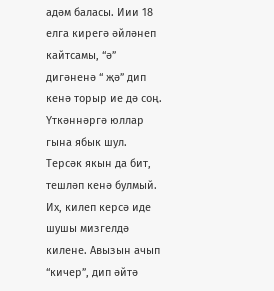адәм баласы. Иии 18 елга кирегә әйләнеп кайтсамы, “ә” дигәненә “ җә” дип кенә торыр ие дә соң. Үткәннәргә юллар гына ябык шул. Терсәк якын да бит, тешләп кенә булмый. Их, килеп керсә иде шушы мизгелдә килене. Авызын ачып “кичер”, дип әйтә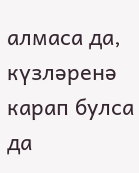алмаса да, күзләренә карап булса да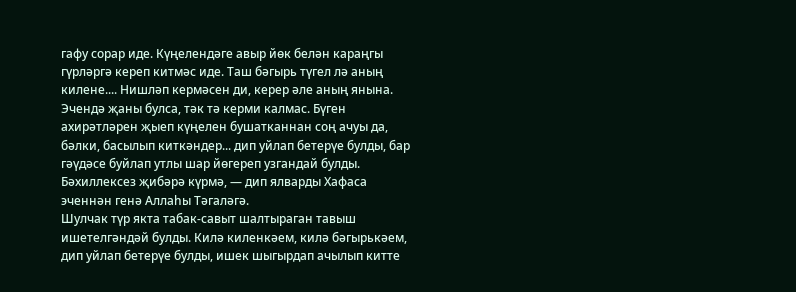гафу сорар иде. Күңелендәге авыр йөк белән караңгы гүрләргә кереп китмәс иде. Таш бәгырь түгел лә аның килене.... Нишләп кермәсен ди, керер әле аның янына. Эчендә җаны булса, тәк тә керми калмас. Бүген ахирәтләрен җыеп күңелен бушатканнан соң ачуы да, бәлки, басылып киткәндер... дип уйлап бетерүе булды, бар гәүдәсе буйлап утлы шар йөгереп узгандай булды. Бәхиллексез җибәрә күрмә, — дип ялварды Хафаса эченнән генә Аллаһы Тәгаләгә.
Шулчак түр якта табак-савыт шалтыраган тавыш ишетелгәндәй булды. Килә киленкәем, килә бәгырькәем, дип уйлап бетерүе булды, ишек шыгырдап ачылып китте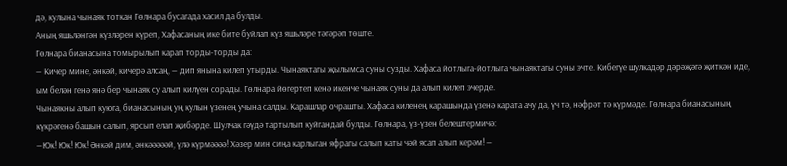дә, кулына чынаяк тоткан Гөлнара бусагада хасил да булды.
Аның яшьләнгән күзләрен күреп, Хафасаның ике бите буйлап күз яшьләре тәгәрәп төште.
Гөлнара бианасына томырылып карап торды-торды да:
— Кичер мине, әнкәй, кичерә алсаң, — дип янына килеп утырды. Чынаяктагы җылымса суны сузды. Хафаса йотлыга-йотлыга чынаяктагы суны эчте. Кибегүе шулкадәр дәрәҗәгә җиткән иде, ым белән генә янә бер чынаяк су алып килүен сорады. Гөлнара йөгертеп кенә икенче чынаяк суны да алып килеп эчерде.
Чынаякны алып куюга, бианасының уң кулын үзенең учына салды. Карашлар очрашты. Хафаса киленең карашында үзенә карата ачу да, үч тә, нәфрәт тә күрмәде. Гөлнара бианасының күкрәгенә башын салып, ярсып елап җибәрде. Шулчак гәүдә тартылып куйгандай булды. Гөлнара, үз-үзен белештермичә:
—Юк! Юк! Юк! Әнкәй дим, әнкәәәәәй, үлә күрмәәәә! Хәзер мин сиңа карлыган яфрагы салып каты чәй ясап алып керәм! —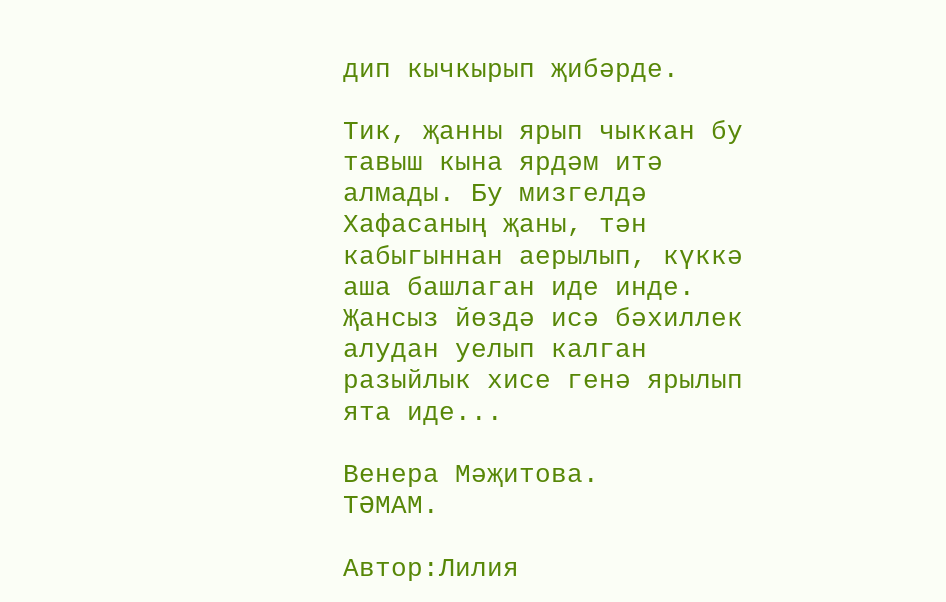дип кычкырып җибәрде.

Тик, җанны ярып чыккан бу тавыш кына ярдәм итә алмады. Бу мизгелдә Хафасаның җаны, тән кабыгыннан аерылып, күккә аша башлаган иде инде. Җансыз йөздә исә бәхиллек алудан уелып калган разыйлык хисе генә ярылып ята иде...

Венера Мәҗитова.
ТӘМАМ.

Автор:Лилия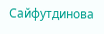Сайфутдинова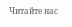Читайте нас